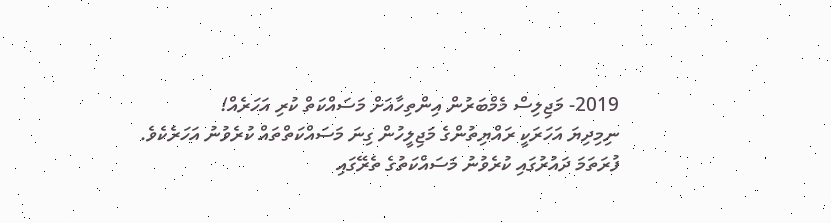2019- މަޖިލިސް މެމްބަރުން އިންތިހާއަށް މަސައްކަތް ކުރި އަހަރެއް!
ނިމިދިޔަ އަހަރަކީ ރައްޔިތުންގެ މަޖިލީހުން ގިނަ މަސައްކަތްތައް ކުރެވުނު އަހަރެކެވެ. ފުރަތަމަ ދައުރުގައި ކުރެވުނު މަސައްކަތުގެ ތެރޭގައި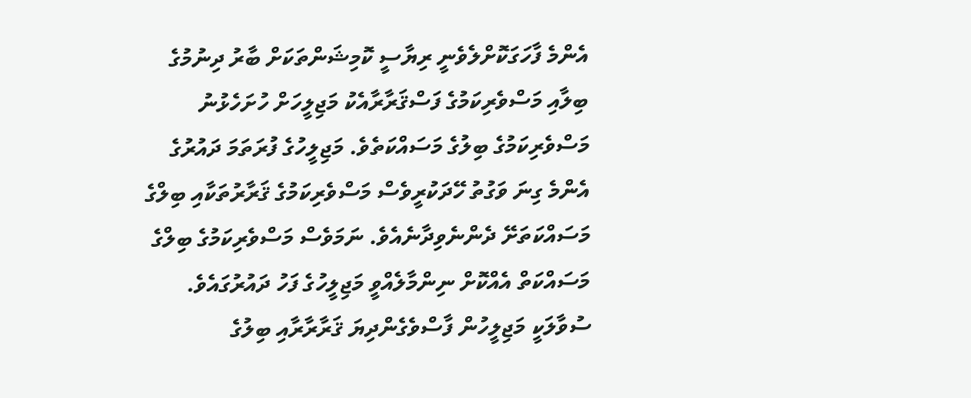އެންމެ ފާހަގަކޮށްލެވެނީ ރިޔާސީ ކޮމިޝަންތަކަށް ބާރު ދިނުމުގެ ބިލާއި މަސްވެރިކަމުގެ ފަސްޤަރާރާއެކު މަޖިލީހަށް ހުށަހެޅުނު މަސްވެރިކަމުގެ ބިލުގެ މަސައްކަތެވެ. މަޖިލީހުގެ ފުރަތަމަ ދައުރުގެ އެންމެ ގިނަ ވަގުތު ހޭދަކުރީވެސް މަސްވެރިކަމުގެ ޤަރާރުތަކާއި ބިލްގެ މަސައްކަތަށޭ ދެންނެވިދާނެއެވެ. ނަމަވެސް މަސްވެރިކަމުގެ ބިލްގެ މަސައްކަތް އެއްކޮށް ނިންމާލެއްވީ މަޖިލީހުގެ ފަހު ދައުރުގައެވެ. ސުވާލަކީ މަޖިލީހުން ފާސްވެގެންދިޔަ ޤަރާރާރާއި ބިލުގެ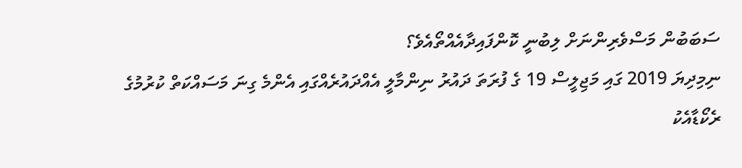ސަބަބުން މަސްވެރިންނަށް ލިބުނީ ކޮންފައިދާއެއްތޯއެވެ؟
ނިމިދިޔަ 2019 ގައި މަޖިލީސް 19 ގެ ފުރަތަ ދައުރު ނިންމާލީ އެއްދައުރެއްގައި އެންމެ ގިނަ މަސައްކަތް ކުރުމުގެ ރެކޯޑާއެކު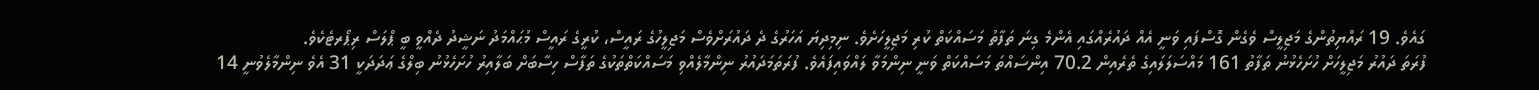ގައެވެ. 19 ރައްޔިތުންގެ މަޖިލީސް ވެގެން ގޮސްފައި ވަނީ އެއް ދައުރެއްގައި އެންމެ ގިނަ ތަފާތު މަސައްކަތް ކުރި މަޖިލީހަށެވެ. ނިމިދިޔަ އަހަރުގެ ދެ ދައުރަށްވެސް މަޖިލީހުގެ ރައީސް، ކުރީގެ ރައީސް މުޙައްމަދު ނަޝީދު ދެއްވީ ބީ ޕްލަސް ރިޕޯރޓެކެވެ.
ފުރަތަ ދައުރު މަޖިލީހަށް ހުށަހެޅުނު ތަފާތު 161 މައްސަލަލައިގެ ތެރެއިން 70.2 އިންސައްތަ މަސައްކަތް ވަނީ ނިންމަވާ ލައްވައިފައެވެ. ފުރަތަމަދައުރު ނިންމާލެއްވި މަސައްކަތްތަކުގެ ތަފާސް ހިސާބަށް ބަލާއިރު ހުށަހެޅުނު ބިލްގެ ޢަދަދަކީ 31 އެވެ ނިންމާލެވުނީ 14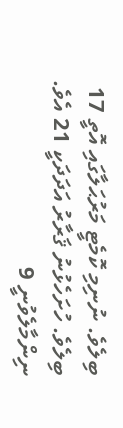ބިލެވެ. ނުނިމި ކޮމެޓީ މަރުޙަލާގައި އޮތީ 17 ބިލެވެ. ހުށަހެޅުނު ޤަރާރު އަދަދަކީ 21 އެވެ. ނިންމާލެވުނީ 9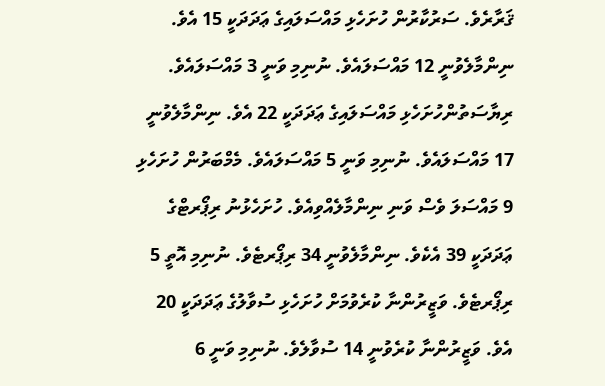ޤަރާރެވެ. ސަރުކާރުން ހުށަހެޅި މައްސަލައިގެ ޢަދަދަކީ 15 އެވެ. ނިންމާލެވުނީ 12 މައްސަލައެވެ. ނުނިމި ވަނީ 3 މައްސަލައެވެ. ރިޔާސަތުންހުށަހެޅި މައްސަލައިގެ ޢަދަދަކީ 22 އެވެ. ނިންމާލެވުނީ 17 މައްސަލައެވެ. ނުނިމި ވަނީ 5 މައްސަލައެވެ. މެމްބަރުން ހުށަހެޅި 9 މައްސަލަ ވެސް ވަނި ނިންމާލެއްވިއެވެ. ހުށަހެޅުނު ރިޕޯރޓްގެ ޢަދަދަކީ 39 އެކެވެ. ނިންމާލެވުނީ 34 ރިޕޯރޓެވެ. ނުނިމި އޮތީ 5 ރިޕޯރޓެވެ. ވަޒީރުންނާ ކުރެވުމަށް ހުށަހެޅި ސުވާލުގެ ޢަދަދަކީ 20 އެވެ. ވަޒީރުންނާ ކުރެވުނީ 14 ސުވާލެވެ. ނުނިމި ވަނީ 6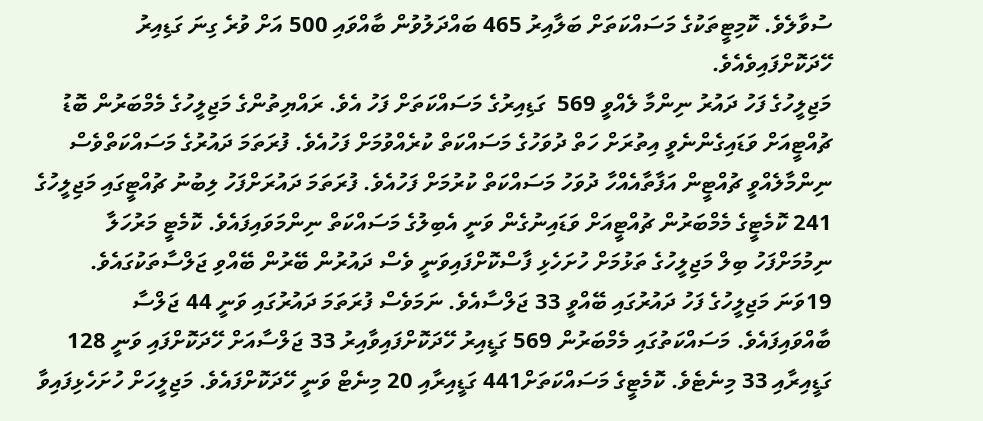ސުވާލެވެ. ކޮމިޓީތަކުގެ މަސައްކަތަށް ބަލާއިރު 465 ބައްދަލުވުން ބާއްވައި 500 އަށް ވުރެ ގިނަ ގަޑިއިރު ހޭދަކޮށްފައިވެއެވެ.
މަޖިލީހުގެ ފަހު ދައުރު ނިންމާ ލެއްވީ 569  ގަޑިއިރުގެ މަސައްކަތަށް ފަހު އެވެ. ރައްޔިތުންގެ މަޖިލީހުގެ މެމްބަރުން ބޮޑު ޗުއްޓީއަށް ވަޑައިގެންނެވީ އިތުރަށް ހަތް ދުވަހުގެ މަސައްކަތް ކުރެއްވުމަށް ފަހުއެވެ. ފުރަތަމަ ދައުރުގެ މަސައްކަތްވެސް ނިންމާލެއްވީ ޗުއްޓީން އަފާތާއެއްހާ ދުވަހު މަސައްކަތް ކުރުމަށް ފަހުއެވެ. ފުރަތަމަ ދައުރަށްފަހު ލިބުނު ޗުއްޓީގައި މަޖިލީހުގެ 241 ކޮމެޓީގެ މެމްބަރުން ޗުއްޓީއަށް ވަޑައިނުގެން ވަނީ އެބިލުގެ މަސައްކަތް ނިންމަވައިފައެވެ. ކޮމެޓީ މަރުހަލާ ނިމުމަށްފަހު ބިލް މަޖިލީހުގެ ތަޅުމަށް ހުށަހެޅި ފާސްކޮށްފައިވަނީ ވެސް ދައުރުން ބޭރުން ބޭއްވި ޖަލްސާތަކުގައެވެ.
19ވަނަ މަޖިލީހުގެ ފަހު ދައުރުގައި ބޭއްވީ 33 ޖަލްސާއެވެ. ނަމަވެސް ފުރަތަމަ ދައުރުގައި ވަނީ 44 ޖަލްސާ ބާއްވައިފައެވެ. މަސައްކަތުގައި މެމްބަރުން 569 ގަޑީއިރު ހޭދަކޮށްފައިވާއިރު 33 ޖަލްސާއަށް ހޭދަކޮށްފައި ވަނީ 128 ގަޑީއިރާއި 33 މިނެޓެވެ. ކޮމެޓީގެ މަސައްކަތަށް441 ގަޑީއިރާއި 20 މިނެޓް ވަނީ ހޭދަކޮށްފައެވެ. މަޖިލީހަށް ހުށަހެޅިފައިވާ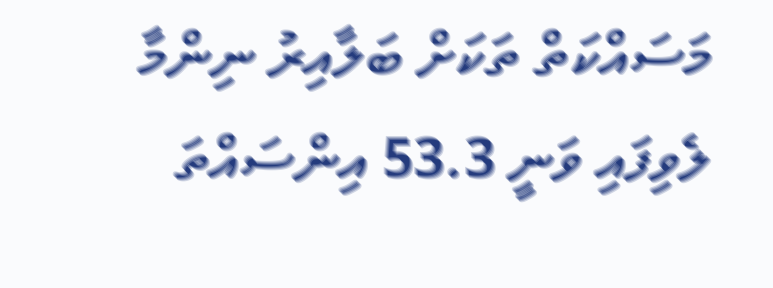މަސައްކަތް ތަކަށް ބަލާއިރު ނިންމާ ލެވިފައި ވަނީ 53.3 އިންސައްތަ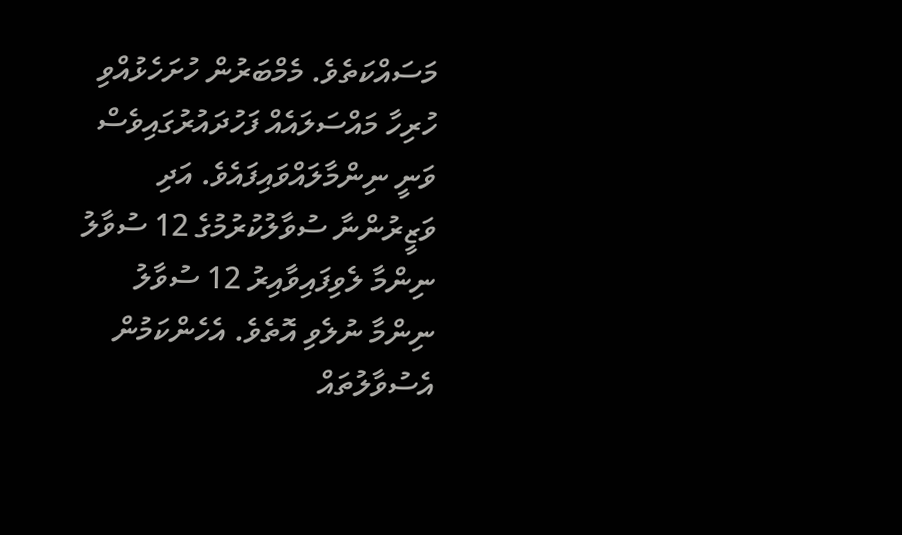މަސައްކަތެވެ. މެމްބަރުން ހުށަހެޅުއްވި ހުރިހާ މައްސަލައެއް ފަހުދައުރުގައިވެސް ވަނީ ނިންމާލައްވައިފައެވެ. އަދި ވަޒީރުންނާ ސުވާލުކުރުމުގެ 12 ސުވާލު ނިންމާ ލެވިފައިވާއިރު 12 ސުވާލު ނިންމާ ނުލެވި އޮތެވެ. އެހެންކަމުން އެސުވާލުތައް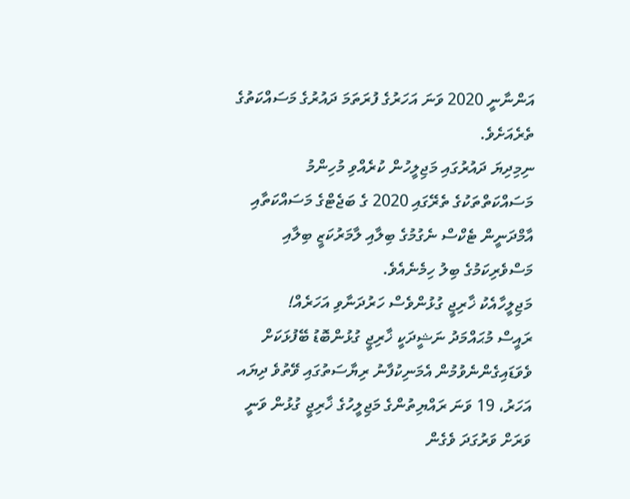އަންނާނީ 2020 ވަނަ އަހަރުގެ ފުރަތަމަ ދައުރުގެ މަސައްކަތުގެ ތެރެއަށެވެ.
ނިމިދިޔަ ދައުރުގައި މަޖިލީހުން ކުރެއްވި މުހިންމު މަސައްކަތްތަކުގެ ތެރޭގައި 2020 ގެ ބަޖެޓްގެ މަސައްކަތާއި އާމްދަނީން ޓެކްސް ނެގުމުގެ ބިލާއި ލާމަރުކަޒީ ބިލާއި މަސްވެރިކަމުގެ ބިލު ހިމެނެއެވެ.
މަޖިލީހާއެކު ޚާރިޖީ ގުޅުންވެސް ހަރުދަނާވި އަހަރެއް!
ރައީސް މުޙައްމަދު ނަޝީދަކީ ޚާރިޖީ ގުޅުންބޮޑު ބޭފުޅަކަށް ވެވަޑައިގެންނެވުމުން އެމަނިކުފާނު ރިޔާސަތުގައި ވޭތުވެ ދިޔައ އަހަރު، 19 ވަނަ ރައްޔިތުންގެ މަޖިލީހުގެ ޚާރިޖީ ގުޅުން ވަނީ ވަރަށް ވަރުގަދަ ވެގެން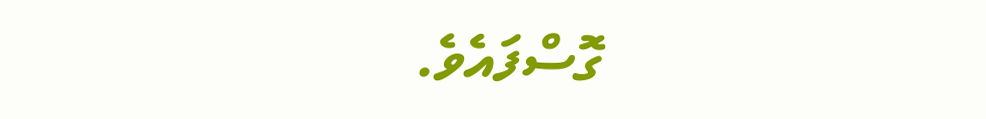ގޮސްފައެވެ.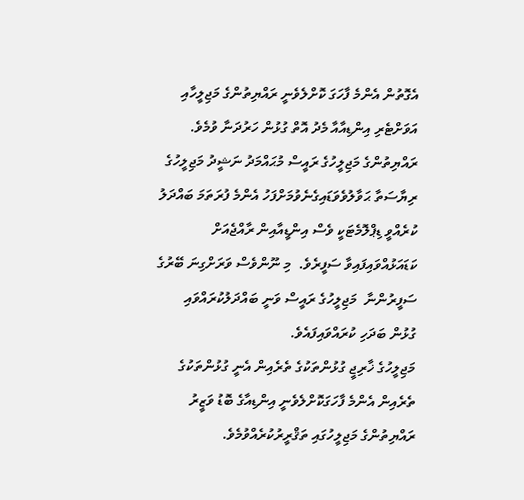އެގޮތުން އެންމެ ފާހަގަ ކޮށްލެވެނީ ރައްޔިތުންގެ މަޖިލީހާއި އަވަށްޓެރި އިންޑިއާއާ މެދު އޮތް ގުޅުން ހަރުދަނާ ވުމެވެ. ރައްޔިތުންގެ މަޖިލީހުގެ ރައީސް މުޙައްމަދު ނަޝީދު މަޖިލީހުގެ ރިޔާސަތާ ޙަވާލުވެވަޑައިގެނެވުމަށްފަހު އެންމެ ފުރަތަމަ ބައްދަލު ކުރެއްވީ ޑިޕްލޮމެޓަކީ ވެސް އިންޑީއާއިން ރާއްޖެއަށް ކަޑައަޅުއްވައިފައިވާ ސަފީރެވެ.  މި ނޫންވެސް ވަރަށްގިނަ ބޭރުގެ ސަފީރުންނާ  މަޖިލީހުގެ ރައީސް ވަނީ ބައްދަލުކުރައްވައި ގުޅުން ބަދަހި ކުރައްވައިފައެވެ.
މަޖިލީހުގެ ޚާރިޖީ ގުޅުންތަކުގެ ތެރެއިން އެނީ ގުޅުންތަކުގެ ތެރެއިން އެންމެ ފާހަގަކޮށްލެވެނީ އިންޑިއާގެ ބޮޑު ވަޒީރު ރައްޔިތުންގެ މަޖިލީހުގައި ތަޤްރީރުކުރެއްވުމެވެ.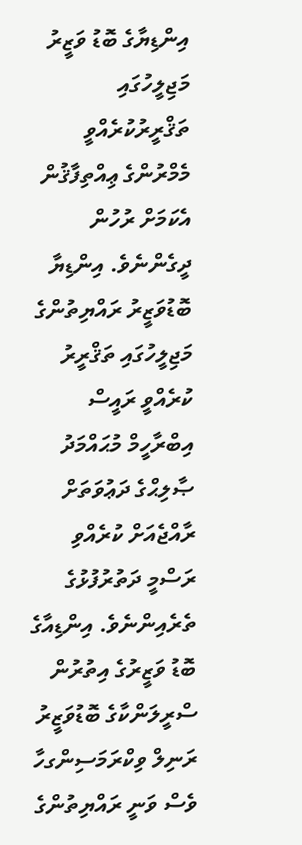އިންޑިޔާގެ ބޮޑު ވަޒީރު މަޖިލީހުގައި ތަޤްރީރުކުރެއްވީ މެމްރުންގެ ޢިއްތިފާޤުން އެކަމަށް ރުހުން ދީގެންނެވެ. އިންޑިޔާ ބޮޑުވަޒީރު ރައްޔިތުންގެ މަޖިލީހުގައި ތަޤްރީރު ކުރެއްވީ ރައީސް އިބްރާހީމް މުޙައްމަދު ޞާލިޙްގެ ދަޢުވަތަށް ރާއްޖެއަށް ކުރެއްވި ރަސްމީ ދަތުރުފުޅުގެ ތެރެއިންނެވެ. އިންޑިއާގެ ބޮޑު ވަޒީރުގެ އިތުރުން ސްރީލަންކާގެ ބޮޑުވަޒީރު ރަނިލް ވިކްރަމަސިންގހާ ވެސް ވަނީ ރައްޔިތުންގެ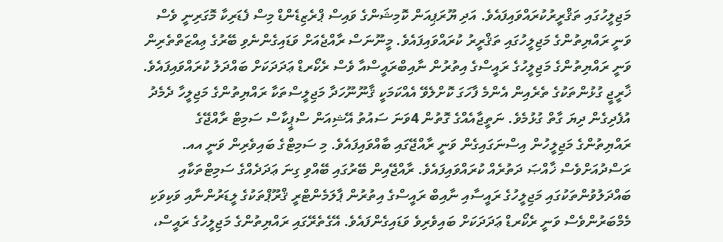މަޖިލީހުގައި ތަޤްރީރުކުރައްވައިފައެވެ. އަދި ޔޫރަޕިއަން ކޮމިޝަންގެ ވައިސް ޕްރެޒިޑެންޑް މިސް ފެޑަރިކާ މޮގަރިނީ ވެސް ވަނީ ރައްޔިތުންގެ މަޖިލީހުގައި ތަޤްރީރު ކުރައްވައިފައެވެ. މީނޫނަސް ރާއްޖެއަށް ވަޑައިގެންނެވި ބޭރުގެ ޢިއްޒަތްތެރިން ވަނީ ރައްޔިތުންގެ މަޖިލީހުގެ ރައީސްގެ އިތުރުން ނާއިބްރައީސްއާ ވެސް ރެކޯރޑް ޢަދަދަކަށް ބައްދަލު ކުރައްވައިފައެވެ.
ޚާރީޖީ ގުޅުންތަކުގެ ތެރެއިން އެންމެ ފާހަގަ ކޮށްލެވޭ އެއްކަމަކީ ޤާނޫނޫހަދާ މަޖިލީސްތަކާ ރައްޔިތުންގެ މަޖިލީހާ ދެމެދު އުފެދިގެން ދިޔަ ގާތް ގުޅުމެވެ. ނަތީޖާއެއްގެ ގޮތުން 4ވަނަ ސައުތު އޭޝިއަން ސްޕީކާސް ސަމިޓް ރާއްޖޭގެ ރައްޔިތުންގެ މަޖިލީހުން އިސްނަގައިގެން ވަނީ ރާއްޖޭގައި ބާއްވައިފައެވެ. މި ސަމިޓްގެ ބައިވެރިން ވަނީ އއ. ރަސްދުއަށްވެސް ޚާއްޞަ ދަތުރެއް ކުރައްވައިފައެވެ. ރާއްޖޭއިން ބޭރުގައި ބޭއްވި ގިނަ ޢަދަދެއްގެ ސަމިޓްތަކާއި ބައްދަލުވުންތަކުގައި މަޖިލީހުގެ ރައީސާއި ނާއިބް ރައީސްގެ އިތުރުން ޕާލަމެންޓްރީ ޤްރޫޕްތަކުގެ ލީޑަރުންނާއި ވަކިވަކި މެމްބަރުންވެސް ވަނީ ރެކޯރޑް ޢަދަދަކަށް ބައިވެރިވެ ވަޑައިގެންފައެވެ. އޭގެތެރޭގައި ރައްޔިތުންގެ މަޖިލީހުގެ ރައީސް،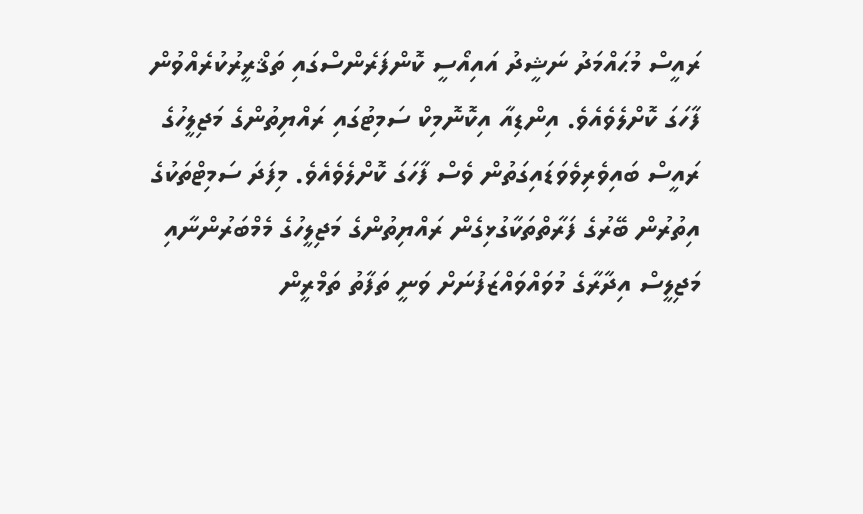ރައީސް މުޙައްމަދު ނަޝީދު އައިއޯސީ ކޮންފަރެންސްގައި ތަޤްރީރުކުރެއްވުން ފާހަގަ ކޮށްލެވެއެވެ. އިންޑިއާ އިކޮނޮމިކް ސަމިޓުގައި ރައްޔިތުންގެ މަޖިލީހުގެ ރައީސް ބައިވެރިވެވަޑައިގަތުން ވެސް ފާހަގަ ކޮށްލެވެއެވެ. މިފަދަ ސަމިޓްތަކުގެ އިތުރުން ބޭރުގެ ފަރާތްތަކާގުޅިގެން ރައްޔިތުންގެ މަޖިލީހުގެ މެމްބަރުންނާއި މަޖިލީސް އިދާރާގެ މުވައްވައްޒަފުނަށް ވަނީ ތަފާތު ތަމްރީން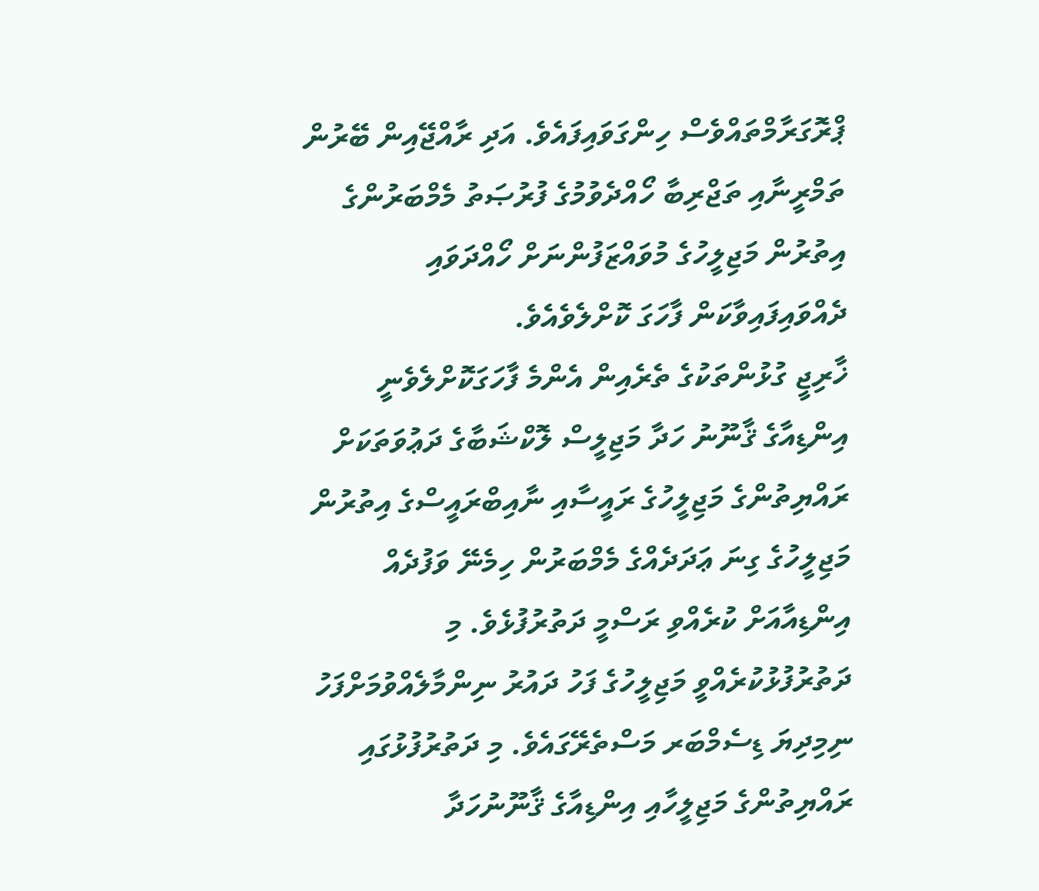ޕްރޮގަރާމްތައްވެސް ހިންގަވައިފައެވެ. އަދި ރާއްޖޭއިން ބޭރުން ތަމްރީނާއި ތަޖްރިބާ ހޯއްދެވުމުގެ ފުރުޞަތު މެމްބަރުންގެ އިތުރުން މަޖިލީހުގެ މުވައްޒަފުންނަށް ހޯއްދަވައި ދެއްވައިފައިވާކަން ފާހަގަ ކޮށްލެވެއެވެ.
ޚާރިޖީ ގުޅުންތަކުގެ ތެރެއިން އެންމެ ފާހަގަކޮށްލެވެނީ އިންޑިއާގެ ޤާނޫނު ހަދާ މަޖިލީސް ލޮކްޝަބާގެ ދަޢުވަތަކަށް ރައްޔިތުންގެ މަޖިލީހުގެ ރައީސާއި ނާއިބްރައީސްގެ އިތުރުން މަޖިލީހުގެ ގިނަ ޢަދަދެއްގެ މެމްބަރުން ހިމެނޭ ވަފުދެއް އިންޑިއާއަށް ކުރެއްވި ރަސްމީ ދަތުރުފުޅެވެ. މި ދަތުރުފުޅުކުރެއްވީ މަޖިލީހުގެ ފަހު ދައުރު ނިންމާލެއްވުމަށްފަހު ނިމިދިޔަ ޑިސެމްބަރ މަސްތެރޭގައެވެ. މި ދަތުރުފުޅުގައި ރައްޔިތުންގެ މަޖިލީހާއި އިންޑިއާގެ ޤާނޫނުހަދާ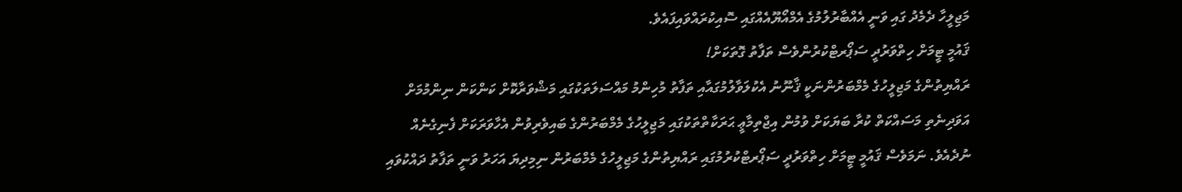މަޖިލީހާ ދެމެދު ގައި ވަނީ އެއްބާރުލުމުގެ އެމްއޯޔޫއެއްގައި ސޮއިކުރައްވައިފައެވެ.
ޤައުމީ ޓީމަށް ހިތްވަރުދީ ސަޕޯރޓްކުރުންވެސް ތަފާތު ގޮތަކަށް!
ރައްޔިތުންގެ މަޖިލީހުގެ މެމްބަރުންނަކީ ޤާނޫނު އެކުލަވާލުމުގައާއި ތަފާތު މުހިންމު މައްސަލަތަކުގައި މަޝްވަރާކޮށް ކަންކަން ނިންމުމަށް އަވަދިނެތި މަސައްކަތް ކުރާ ބަޔަކަށް ވުމުން އިޖްތިމާޢީ ޙަރަކާތްތަކުގައި މަޖިލީހުގެ މެމްބަރުންގެ ބައިވެރިވުން އެހާވަރަކަށް ފެނިގެނެއް ނުދެއެވެ. ނަމަވެސް ޤައުމީ ޓީމަށް ހިތްވަރުދީ ސަޕޯރޓްކުރުމުގައި ރައްޔިތުންގެ މަޖިލީހުގެ މެމްބަރުން ނިމިދިޔަ އަހަރު ވަނީ ތަފާތު ދައްކުވައި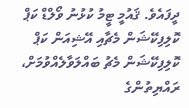ދީފައެވެ. ޤައުމީ ޓީމު ކުޅުނު ވޯލްޑް ކަޕް ކޮލިފިކޭޝަން މެޗާއި އޭޝިއަން ކަޕް ކޮލިފިކޭޝަން މެޗު ބައްލަވާލެއްވުމަށް، ރައްޔިތުންގެ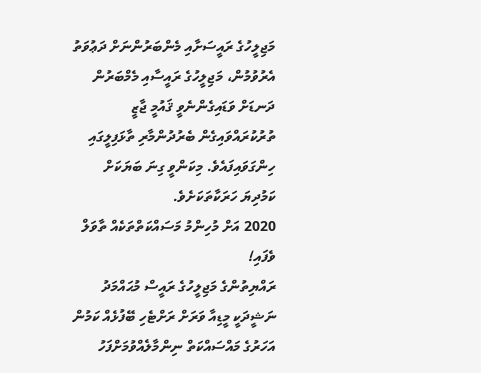މަޖިލީހުގެ ރައީސަށާއި މެންބަރުންނަށް ދަޢުވަތު އެރުވުމުން، މަޖިލީހުގެ ރައީސާއި މެމްބަރުން ދަނޑަށް ވަޑައިގެންނެވީ ޤައުމީ ޖާޒީ ތުރުކުރައްވައިގެން ބެރުދުންމާރި ތާޅަފިލީގައި ހިންގަވައިފައެވެ. މިކަންވީ ގިނަ ބަޔަކަށް ކަމުދިޔަ ހަރަކާތަކަށެވެ.
2020 އަށް މުހިންމު މަސައްކަތްތަކެއް ތާވަލް ވެފައި!
ރައްޔިތުންގެ މަޖިލީހުގެ ރައީސް މުޙައްމަދު ނަޝީދަކީ މީޑިއާ ވަރަށް ރަށްޓެހި ބޭފުޅެއް ކަމުން އަހަރުގެ މައްސައްކަތް ނިންމާލެއްވުމަށްފަހު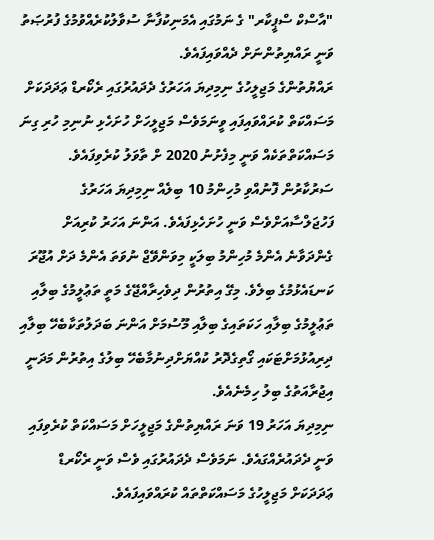"އާސްކް ސްޕީކާރ" ގެ ނަމުގައި އެމަނިކުފާނާ ސުވާލުކުރެއްވުމުގެ ފުރުޞަތު ވަނީ ރައްޔިތުންނަށް ދެއްވައިފައެވެ.
ރައްޔުތުންގެ މަޖިލީހުގެ ނިމިދިޔަ އަހަރުގެ ދެދައުރުގައި ރެކޯރޑް ޢަދަދަކަށް މަސައްކަތް ކުރައްވައިފައި ވީނަމަވެސް މަޖިލީހަށް ހުށަހެޅި ނުނިމި ހުރި ގިނަ މަސައްކަތްތަކެއް ވަނީ މިފެށުނު 2020 ށް ތާވަލު ކުރެވިފައެވެ. ސަރުކާރުން ފޮނުއްވި މުހިންމު 10 ބިލެއް ނިމިދިޔަ އަހަރުގެ ފަހުޖަލްސާއަށްވެސް ވަނީ ހުށަހެޅިފައެވެ. އަންނަ އަހަރު ކުރިއަށް ގެންދަވާނެ އެންމެ މުހިންމު ބިލަކީ މިވަންވޭޖް ނުވަތަ އެންމެ ދަށް އުޖޫރަ ކަނޑައެޅުމުގެ ބިލެވެ. މިގޭ އިތުރުން ދިވެހިރާއްޖޭގެ މަތީ ތަޢުލީމުގެ ބިލާއި ތަޢުލީމުގެ ބިލާއި ހަކަތައިގެ ބިލާއި މޫސުމަށް އަންނަ ބަދަލުތަކާބެހޭ ބިލާއި ދިރިއުޅުމަށްޓަކައި ގޯތިގެދޮރު ކުއްޔަށްދިނުމާބެހޭ ބިލުގެ އިތުރުން މަދަނީ އިޖުރާއަތުގެ ބިލު ހިމެނެއެވެ.
ނިމިދިޔަ އަހަރު 19 ވަނަ ރައްޔިތުންގެ މަޖިލީހަށް މަސައްކަތް ކުރެވިފައި ވަނީ ދެދައުރެއްގައެވެ. ނަމަވެސް ދެދައުރުގައި ވެސް ވަނީ ރެކޯރޑް ޢަދަދަކަށް މަޖިލީހުގެ މަސައްކަތްތައް ކުރައްވައިފައެވެ.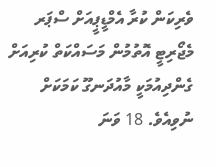ވެރިކަން ކުރާ އެމްޑީޕީއަށް ސްޕަރ މެޖޯރިޓީ އޮތުމުން މަސައްކަތް ކުރިއަށް ގެންދިއުމަކީ މާއުދަނގޫ ކަމަކަށް ނުވިއެވެ. 18 ވަނަ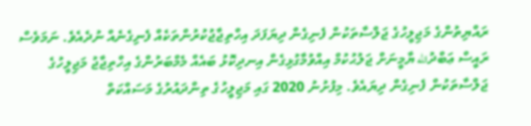ރައްޔިތުންގެ މަޖިލީހުގެ ޖަލްސާތަކުން ފެނިގެން ދިޔަފަދަ އިހްތިޖާޖުކުރުންތަކެއް ފެނިގެނެއް ނުދެއެވެ. ނަމަވެސް ރައީސް ޢަބްދުالله ޔާމީނަށް ޖަލުޙުކުމް އިއްވުމާގުޅިގެން އިނދިކޮޅު ބައެއް މެމްބަރުންގެ އިހްތިޖާޖު މަޖިލީހުގެ ޖަލްސާތަކުން ފެނިގެން ދިޔައެވެ. މިފުށުނު 2020 ގައި މަޖިލީހުގެ ތިންދައުރުގެ މަސައްކަތް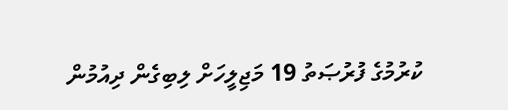ކުރުމުގެ ފުރުޞަތު 19 މަޖިލީހަށް ލިބިގެން ދިއުމުން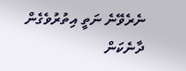ނެރެވޭނެ ނަތީ އިތުރުވެގެން ދާނެކަން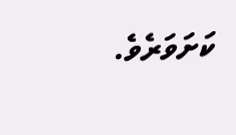ކަށަވަރެވެ.